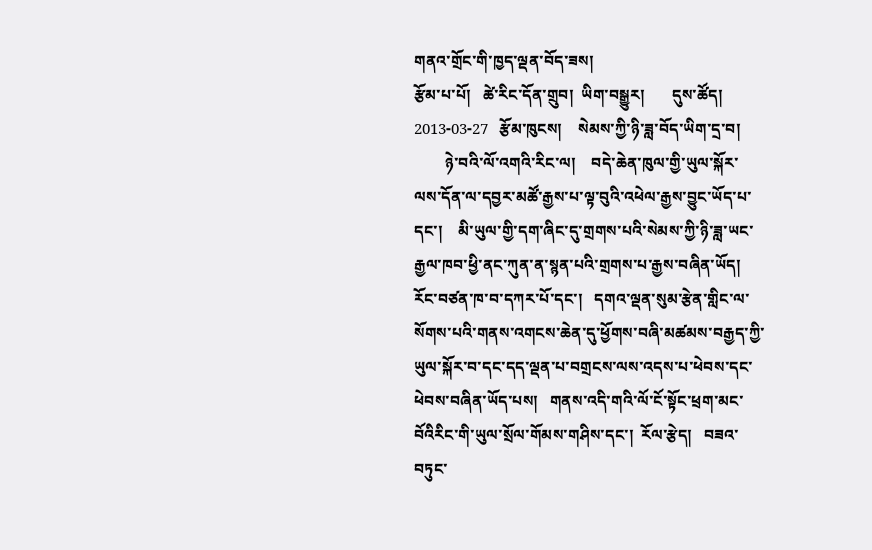གནའ་གྲོང་གི་ཁྱད་ལྡན་བོད་ཟས།
རྩོམ་པ་པོ།   ཚེ་རིང་དོན་གྲུབ།  ཡིག་བསྒྱུར།       དུས་ཚོད།   2013-03-27   རྩོམ་ཁུངས།    སེམས་ཀྱི་ཉི་ཟླ་བོད་ཡིག་དྲ་བ།
        ཉེ་བའི་ལོ་འགའི་རིང་ལ།    བདེ་ཆེན་ཁུལ་གྱི་ཡུལ་སྐོར་ལས་དོན་ལ་དབྱར་མཚོ་རྒྱས་པ་ལྟ་བུའི་འཕེལ་རྒྱས་བྱུང་ཡོད་པ་དང་།    མི་ཡུལ་གྱི་དག་ཞིང་དུ་གྲགས་པའི་སེམས་ཀྱི་ཉི་ཟླ་ཡང་རྒྱལ་ཁབ་ཕྱི་ནང་ཀུན་ན་སྙན་པའི་གྲགས་པ་རྒྱས་བཞིན་ཡོད།   རོང་བཙན་ཁ་བ་དཀར་པོ་དང་།   དགའ་ལྡན་སུམ་རྩེན་གླིང་ལ་སོགས་པའི་གནས་འགངས་ཆེན་དུ་ཕྱོགས་བཞི་མཚམས་བརྒྱད་ཀྱི་ཡུལ་སྐོར་བ་དང་དད་ལྡན་པ་བགྲངས་ལས་འདས་པ་ཕེབས་དང་ཕེབས་བཞིན་ཡོད་པས།   གནས་འདི་གའི་ལོ་ངོ་སྟོང་ཕྲག་མང་བོའིརིང་གི་ཡུལ་སྲོལ་གོམས་གཤིས་དང་།  རོལ་རྩེད།   བཟའ་བཏུང་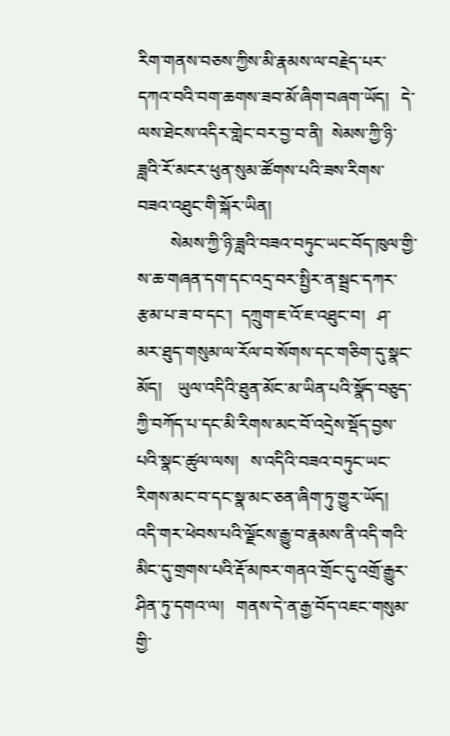རིག་གནས་བཅས་ཀྱིས་མི་རྣམས་ལ་བརྗེད་པར་དཀའ་བའི་བག་ཆགས་ཟབ་མོ་ཞིག་བཞག་ཡོད།   དེ་ལས་ཐེངས་འདིར་གླེང་བར་བྱ་བ་ནི།  སེམས་ཀྱི་ཉི་ཟླའི་རོ་མངར་ཕུན་སུམ་ཚོགས་པའི་ཟས་རིགས་བཟའ་འཐུང་གི་སྐོར་ཡིན།
        སེམས་ཀྱི་ཉི་ཟླའི་བཟའ་བཏུང་ཡང་བོད་ཁུལ་གྱི་ས་ཆ་གཞན་དག་དང་འདྲ་བར་སྤྱིར་ན་སྦྲང་དཀར་རྩམ་པ་ཟ་བ་དང་།  དཀྲུག་ཇ་འོ་ཇ་འཐུང་བ།   ཤ་མར་ཐུད་གསུམ་ལ་རོལ་བ་སོགས་དང་གཅིག་དུ་སྣང་མོད།    ཡུལ་འདིའི་ཐུན་མོང་མ་ཡིན་པའི་སྣོད་བཅུད་ཀྱི་བཀོད་པ་དང་མི་རིགས་མང་བོ་འདྲེས་སྡོད་བྱས་པའི་སྣང་ཚུལ་ལས།   ས་འདིའི་བཟའ་བཏུང་ཡང་རིགས་མང་བ་དང་སྣ་མང་ཅན་ཞིག་ཏུ་གྱུར་ཡོད།   འདི་གར་ཕེབས་པའི་ལྗོངས་རྒྱུ་བ་རྣམས་ནི་འདི་གའི་མིང་དུ་གྲགས་པའི་རྡོ་མཁར་གནའ་གྲོང་དུ་འགྲོ་རྒྱུར་ཤིན་ཏུ་དགའ་ལ།   གནས་དེ་ན་རྒྱ་བོད་འཇང་གསུམ་གྱི་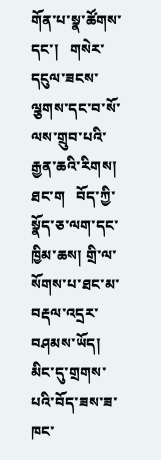གོན་པ་སྣ་ཚོགས་དང་།   གསེར་དངུལ་ཟངས་ལྕགས་དང་བ་སོ་ལས་གྲུབ་པའི་རྒྱན་ཆའི་རིགས།   ཐང་ག   བོད་ཀྱི་སྣོད་ཅ་ལག་དང་ཁྱིམ་ཆས། གྲི་ལ་སོགས་པ་ཐང་མ་བརྡལ་འདྲར་བཤམས་ཡོད།  མིང་དུ་གྲགས་པའི་བོད་ཟས་ཟ་ཁང་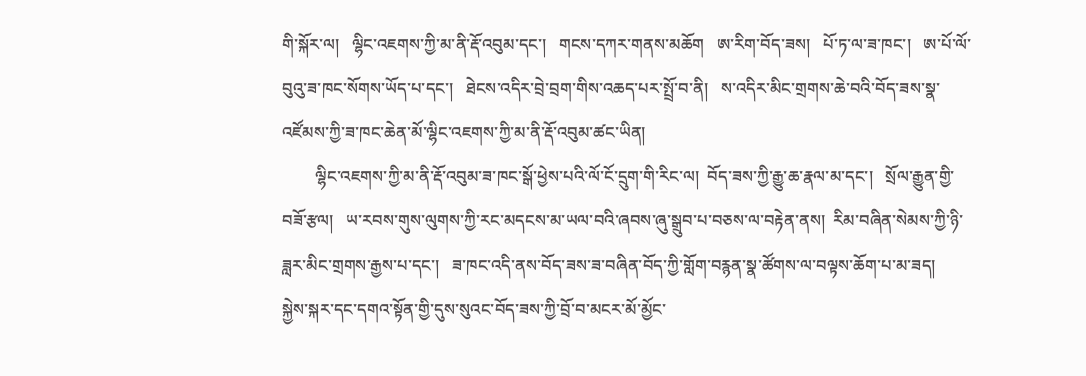གི་སྐོར་ལ།   ལྷིང་འཇགས་ཀྱི་མ་ནི་རྡོ་འབུམ་དང་།   གངས་དཀར་གནས་མཆོག   ཨ་རིག་བོད་ཟས།   པོ་ཏ་ལ་ཟ་ཁང་།   ཨ་པོ་ལོ་བུའུ་ཟ་ཁང་སོགས་ཡོད་པ་དང་།   ཐེངས་འདིར་བྲེ་བྲག་གིས་འཆད་པར་སྤྲོ་བ་ནི།   ས་འདིར་མིང་གྲགས་ཆེ་བའི་བོད་ཟས་སྣ་འཛོམས་ཀྱི་ཟ་ཁང་ཆེན་མོ་ལྷིང་འཇགས་ཀྱི་མ་ནི་རྡོ་འབུམ་ཚང་ཡིན།
        ལྷིང་འཇགས་ཀྱི་མ་ནི་རྡོ་འབུམ་ཟ་ཁང་སྒོ་ཕྱེས་པའི་ལོ་ངོ་དྲུག་གི་རིང་ལ།  བོད་ཟས་ཀྱི་རྒྱུ་ཆ་རྣལ་མ་དང་།   སྲོལ་རྒྱུན་གྱི་བཟོ་རྩལ།   ཡ་རབས་གུས་ལུགས་ཀྱི་རང་མདངས་མ་ཡལ་བའི་ཞབས་ཞུ་སྒྲུབ་པ་བཅས་ལ་བརྟེན་ནས།  རིམ་བཞིན་སེམས་ཀྱི་ཉི་ཟླར་མིང་གྲགས་རྒྱས་པ་དང་།   ཟ་ཁང་འདི་ནས་བོད་ཟས་ཟ་བཞིན་བོད་ཀྱི་གློག་བརྙན་སྣ་ཚོགས་ལ་བལྟས་ཆོག་པ་མ་ཟད།    སྐྱེས་སྐར་དང་དགའ་སྟོན་གྱི་དུས་སུའང་བོད་ཟས་ཀྱི་བྲོ་བ་མངར་མོ་མྱོང་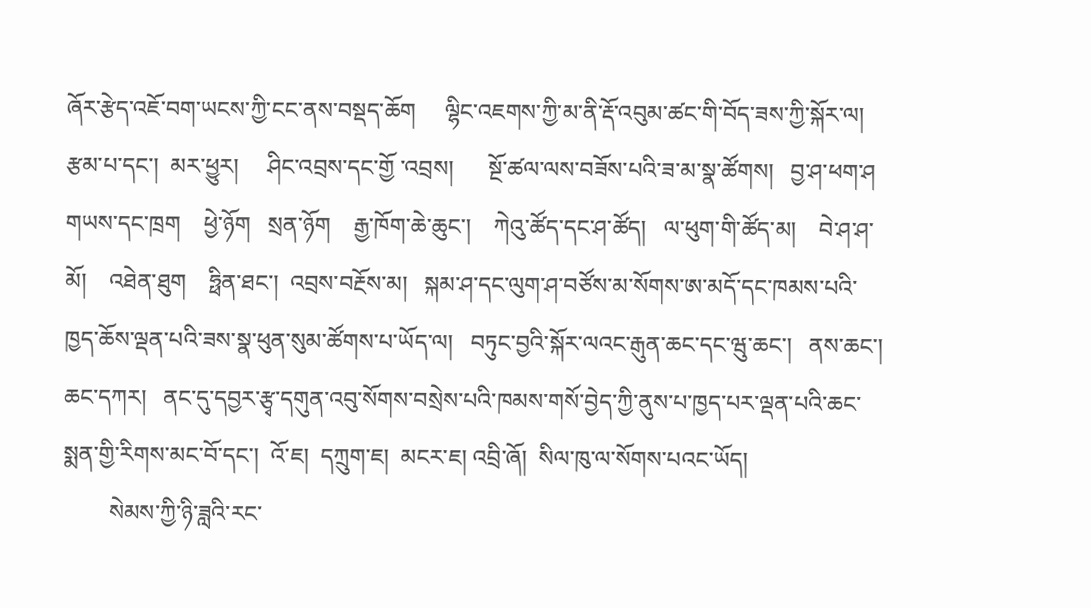ཞོར་རྩེད་འཇོ་བག་ཡངས་ཀྱི་ངང་ནས་བསྡད་ཆོག     ལྷིང་འཇགས་ཀྱི་མ་ནི་རྡོ་འབུམ་ཚང་གི་བོད་ཟས་ཀྱི་སྐོར་ལ།   རྩམ་པ་དང་།  མར་ཕྱུར།     ཤིང་འབྲས་དང་གྱོ ་འབྲས།      སྔོ་ཚལ་ལས་བཟོས་པའི་ཟ་མ་སྣ་ཚོགས།   བྱ་ཤ་ཕག་ཤ     གཡས་དང་ཁྲག    ཕྱེ་ཉོག   སྲན་ཉོག    རྒྱ་ཁོག་ཆེ་ཆུང་།    ཀེའུ་ཚོད་དང་ཤ་ཚོད།   ལ་ཕུག་གི་ཚོད་མ།    བེ་ཤ་ཤ་མོ།    འཐེན་ཐུག    ཧྥིན་ཐང་།  འབྲས་བརྔོས་མ།   སྐམ་ཤ་དང་ལུག་ཤ་བཙོས་མ་སོགས་ཨ་མདོ་དང་ཁམས་པའི་ཁྱད་ཆོས་ལྡན་པའི་ཟས་སྣ་ཕུན་སུམ་ཚོགས་པ་ཡོད་ལ།   བཏུང་བྱའི་སྐོར་ལའང་རྒུན་ཆང་དང་ཝུ་ཆང་།   ནས་ཆང་།  ཆང་དཀར།   ནང་དུ་དབྱར་རྩྭ་དགུན་འབུ་སོགས་བསྲེས་པའི་ཁམས་གསོ་བྱེད་ཀྱི་ནུས་པ་ཁྱད་པར་ལྡན་པའི་ཆང་སྨན་གྱི་རིགས་མང་བོ་དང་།  འོ་ཇ།  དཀྲུག་ཇ།  མངར་ཇ། འབྲི་ཞོ།  སིལ་ཁུ་ལ་སོགས་པའང་ཡོད།
        སེམས་ཀྱི་ཉི་ཟླའི་རང་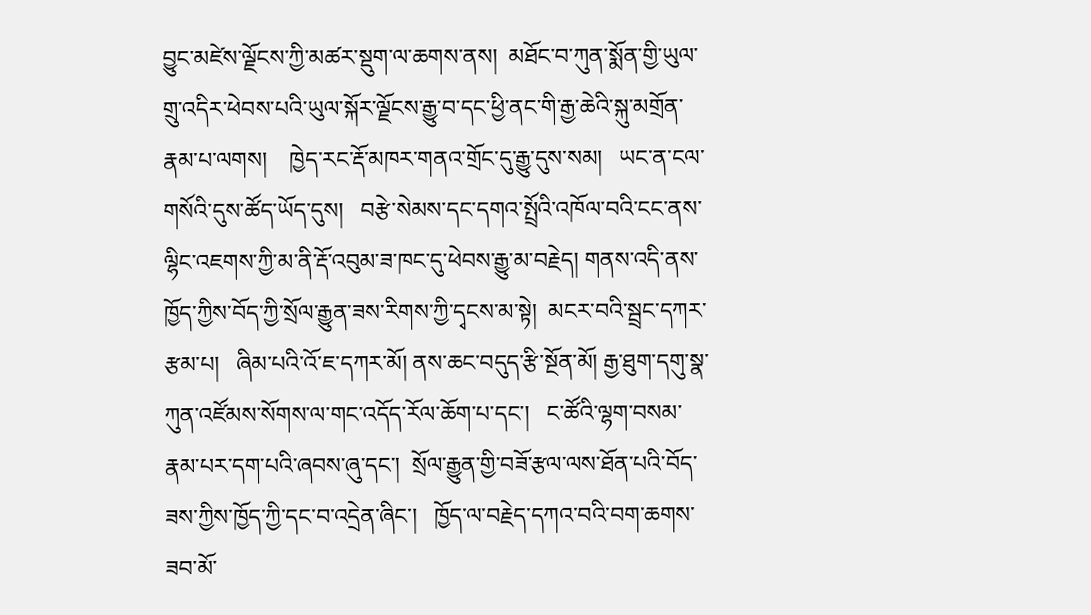བྱུང་མཛེས་ལྗོངས་ཀྱི་མཚར་སྡུག་ལ་ཆགས་ནས།  མཐོང་བ་ཀུན་སྨོན་གྱི་ཡུལ་གྲུ་འདིར་ཕེབས་པའི་ཡུལ་སྐོར་ལྗོངས་རྒྱུ་བ་དང་ཕྱི་ནང་གི་རྒྱ་ཆེའི་སྐུ་མགྲོན་རྣམ་པ་ལགས།    ཁྱེད་རང་རྡོ་མཁར་གནའ་གྲོང་དུ་རྒྱུ་དུས་སམ།   ཡང་ན་ངལ་གསོའི་དུས་ཚོད་ཡོད་དུས།   བརྩེ་སེམས་དང་དགའ་སྤྲོའི་འཁོལ་བའི་ངང་ནས་ལྷིང་འཇགས་ཀྱི་མ་ནི་རྡོ་འབུམ་ཟ་ཁང་དུ་ཕེབས་རྒྱུ་མ་བརྗེད། གནས་འདི་ནས་ཁྱོད་ཀྱིས་བོད་ཀྱི་སྲོལ་རྒྱུན་ཟས་རིགས་ཀྱི་དྭངས་མ་སྟེ།  མངར་བའི་སྦྲང་དཀར་རྩམ་པ།   ཞིམ་པའི་འོ་ཇ་དཀར་མོ། ནས་ཆང་བདུད་རྩི་སྔོན་མོ། རྒྱ་ཐུག་དགུ་སྣ་ཀུན་འཛོམས་སོགས་ལ་གང་འདོད་རོལ་ཆོག་པ་དང་།   ང་ཚོའི་ལྷག་བསམ་རྣམ་པར་དག་པའི་ཞབས་ཞུ་དང་།  སྲོལ་རྒྱུན་གྱི་བཟོ་རྩལ་ལས་ཐོན་པའི་བོད་ཟས་ཀྱིས་ཁྱོད་ཀྱི་དང་བ་འདྲེན་ཞིང་།   ཁྱོད་ལ་བརྗེད་དཀའ་བའི་བག་ཆགས་ཟབ་མོ་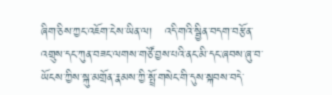ཞིག་ཅིས་ཀྱང་འཇོག་ངེས་ཡིན་ལ།   འདི་གའི་སྦྱིན་བདག་བརྩོན་འགྲུས་དང་ཀུན་བཟང་ལགས་གཙོ་བྱས་པའི་ནང་མི་དང་ཞབས་ཞུ་བ་ཡོངས་ཀྱིས་སྐུ་མགྲོན་རྣམས་ཀྱི་སྤྲོ་གསེང་གི་དུས་སྐབས་བདེ་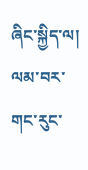ཞིང་སྐྱིད་ལ།   ལམ་བར་གང་རུང་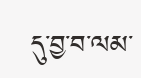དུ་བྱ་བ་ལམ་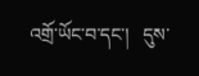འགྲོ་ཡོང་བ་དང་།   དུས་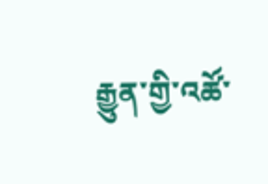རྒྱུན་གྱི་འཚོ་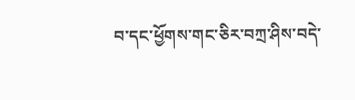བ་དང་ཕྱོགས་གང་ཅིར་བཀྲ་ཤིས་བདེ་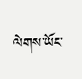ལེགས་ཡོང་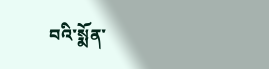བའི་སྨོན་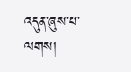འདུན་ཞུས་པ་ལགས།